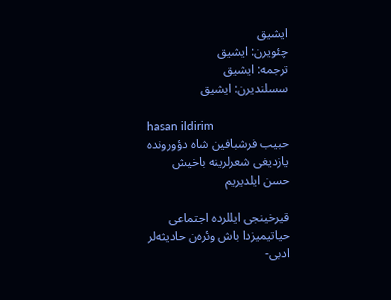ایشیق
چئویرن: ایشیق
ترجمه: ایشیق
سسلندیرن: ایشیق

hasan ildirim
حبیب فرشبافین شاه دؤورونده یازدیغی شعرلرینه باخیش
حسن ایلدیریم

قیرخینجی ایللرده اجتماعی حیاتیمیزدا باش وئره‌ن حادیثه‌لر ادبی-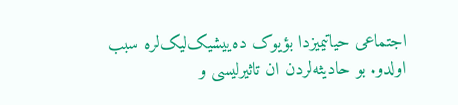اجتماعی حیاتیمیزدا بؤیوک ده‌ییشیک‌لیک‌لره سبب اولدو. بو حادیثه‌لردن ان تاثیرلیسی و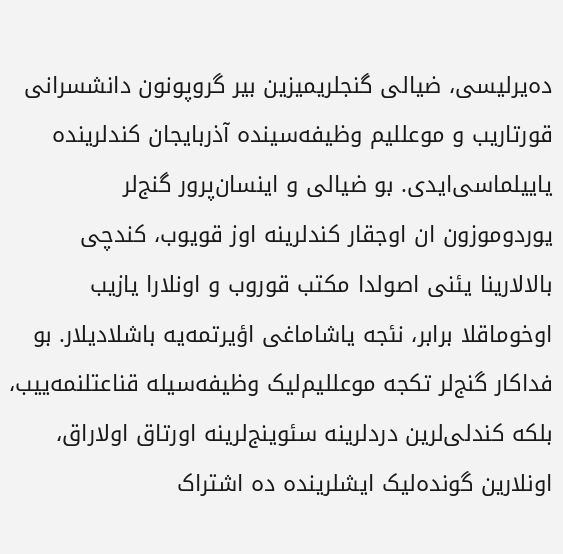ده‌یرلیسی، ضیالی گنجلریمیزین بیر گروپونون دانشسرانی قورتاریب و موعللیم وظیفه‌سینده آذربایجان کندلرینده یاییلماسی‌ایدی. بو ضیالی و اینسان‌پرور گنج‌لر یوردوموزون ان اوجقار کندلرینه اوز قویوب، کندچی بالالارینا یئنی اصولدا مکتب قوروب و اونلارا یازیب اوخوماقلا برابر، نئجه یاشاماغی اؤیرتمه‌یه باشلادیلار. بو فداکار گنج‌لر تکجه موعللیم‌لیک وظیفه‌سیله قناعتلنمه‌ییب، بلکه کندلی‌لرین دردلرینه سئوینج‌لرینه اورتاق اولاراق، اونلارین گونده‌لیک ایشلرینده ده اشتراک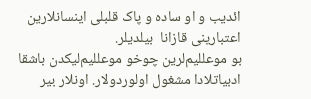ائدیب و او ساده و پاک قلبلی اینسانلارین اعتبارینی قازانا  بیلدیلر.
بو موعللیم‌لرین چوخو موعللیم‌لیکدن باشقا ادبیاتلادا مشغول اولوردولار. اونلار بیر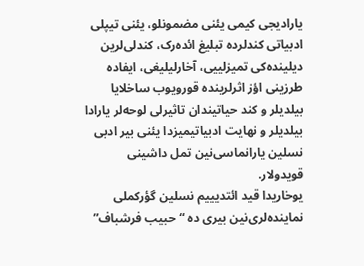یارادیجی کیمی یئنی مضمونلو، یئنی تیپلی ادبیاتی کندلرده تبلیغ ائده‌رک، کندلی‌لرین دیلینده‌کی تمیزلییی، آخارلیلیغی، ایفاده طرزینی اؤز اثرلرینده قورویوب ساخلایا بیلدیلر و کند حیاتیندان تاثیرلی لوحه‌لر یارادا بیلدیلر و نهایت ادبیاتیمیزدا یئنی بیر ادبی نسلین یارانماسی‌نین تمل داشینی قویدولار.
یوخاریدا قید ائتدیییم نسلین گؤرکملی نماینده‌لری‌نین بیری ده “حبیب فرشباف”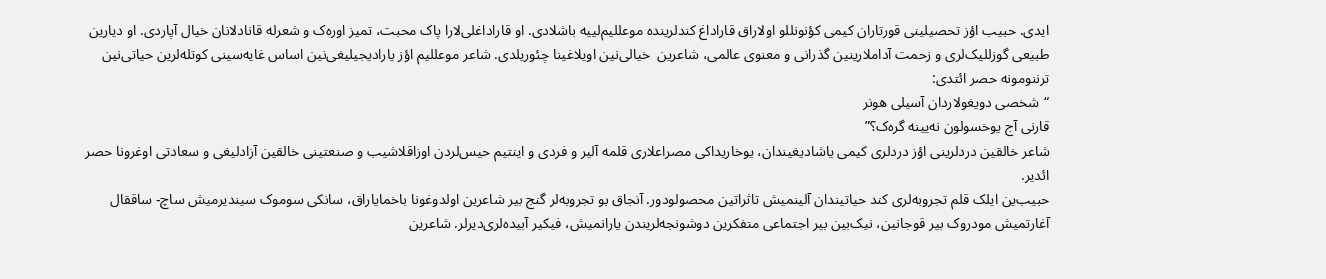ایدی. حبیب اؤز تحصیلینی قورتاران کیمی کؤنونللو اولاراق قاراداغ کندلرینده موعللیم‌لییه باشلادی. او قاراداغلی‌لارا پاک محبت، تمیز اوره‌ک و شعرله قانادلانان خیال آپاردی. او دیارین طبیعی گوزللیک‌لری و زحمت آداملارینین گذرانی و معنوی عالمی، شاعرین  خیالی‌نین اویلاغینا چئوریلدی. شاعر موعللیم اؤز یارادیجیلیغی‌نین اساس غایه‌سینی کوتله‌لرین حیاتی‌نین ترننومونه حصر ائتدی:
“شخصی دویغولاردان آسیلی هونر
قارنی آج یوخسولون نه‌یینه گره‌ک؟”
شاعر خالقین دردلرینی اؤز دردلری کیمی یاشادیغیندان، یوخاریداکی مصراعلاری قلمه آلیر و فردی و اینتیم حیس‌لردن اوزاقلاشیب و صنعتینی خالقین آزادلیغی و سعادتی اوغرونا حصر ائدیر.
حبیب‌ین ایلک قلم تجروبه‌لری کند حیاتیندان آلینمیش تاثراتین محصولودور. آنجاق بو تجروبه‌لر گنج بیر شاعرین اولدوغونا باخمایاراق، سانکی سوموک سیندیرمیش ساچ- ساققال آغارتمیش مودروک بیر قوجانین، نیک‌بین بیر اجتماعی متفکرین دوشونجه‌لریندن یارانمیش، فیکیر آبیده‌لری‌دیرلر. شاعرین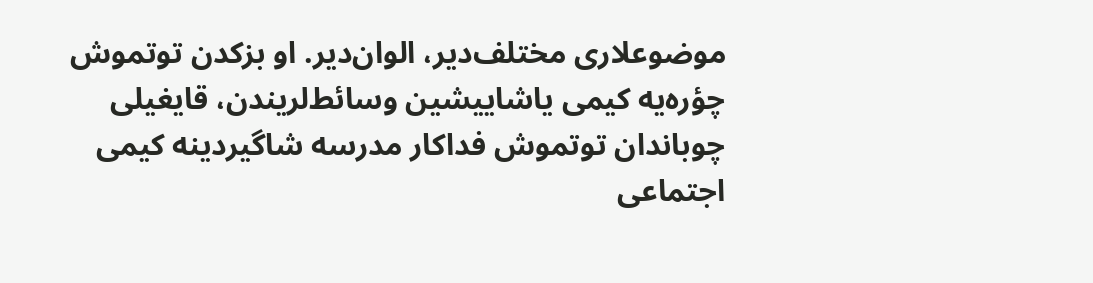موضوعلاری مختلف‌دیر، الوان‌دیر. او بزکدن توتموش چؤره‌یه کیمی یاشاییشین وسائط‌لریندن، قایغیلی چوباندان توتموش فداکار مدرسه شاگیردینه کیمی اجتماعی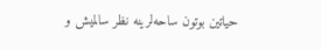حیاتین بوتون ساحه‌لرینه نظر سالمیش و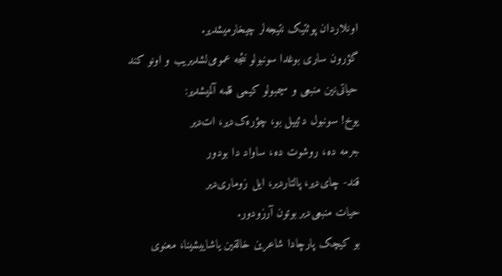اونلاردان پوئتیک نتیجه‌لر چیخارمیشدیر.
گؤرون ساری بوغدا سونبولو نئجه عمومی‌لشدیریب و اونو کند حیاتی‌نین منبعی و سیمبولو کیمی قلمه آلمیشدیر:
یوخ! سونبول دئییل بو، چؤره‌ک‌دیر، ات‌دیر
جرمه ده، روشوت ده، ساواد دا بودور
قند- چای‌دیر، پالتاردیر، ایل زوماری‌دیر
حیات منبعی‌دیر بوتون آرزودور.
بو کیچک پارچادا شاعرین خالقین یاشاییشینا، معنوی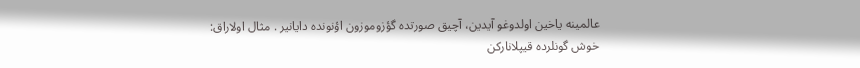عالمینه یاخین اولدوغو آیدین، آچیق صورتده گؤزوموزون اؤنونده دایانیر . مثال اولاراق:
خوش گونلرده قیپلانارکن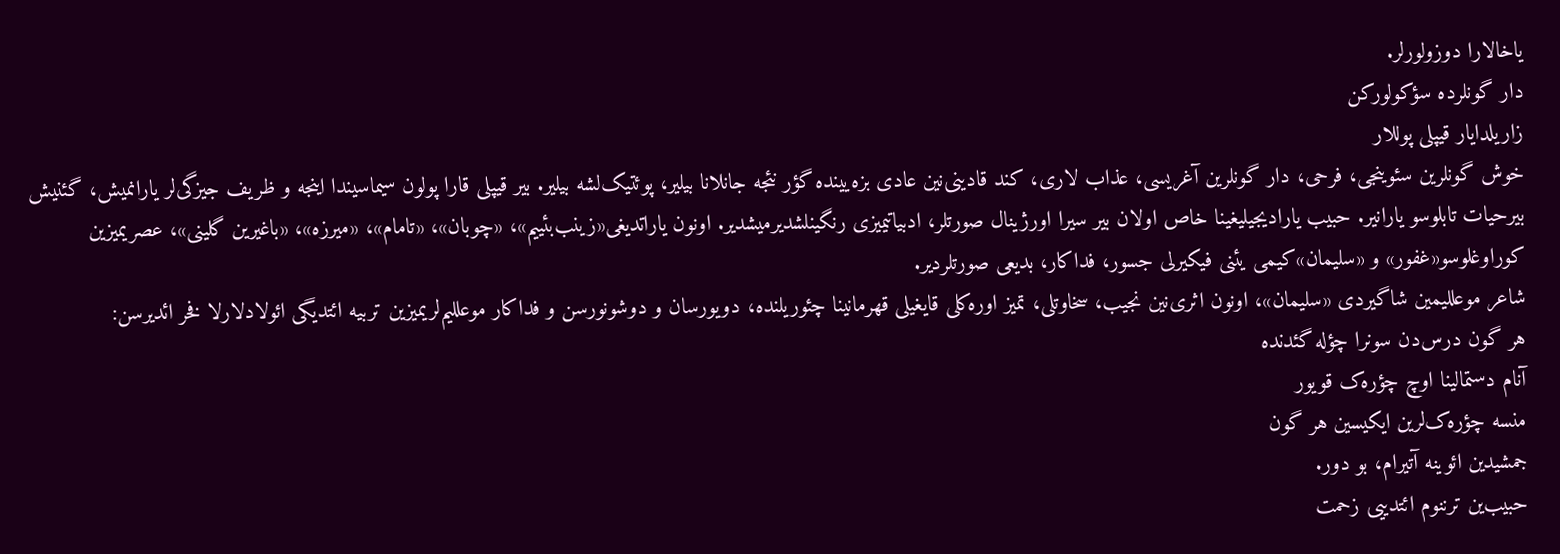یاخالارا دوزولورلر.
دار گونلرده سؤکولورکن
زاریلدایار قیپلی پوللار
خوش گونلرین سئوینجی، فرحی، دار گونلرین آغریسی، عذاب لاری، کند قادینی‌نین عادی بزه‌یینده گؤر نئجه جانلانا بیلیر، پوئتیک‌لشه بیلیر. بیر قیپلی قارا پولون سیماسیندا اینجه و ظریف جیزگی‌لر یارانمیش، گئنیش بیرحیات تابلوسو یارانیر. حبیب یارادیجیلیغینا خاص اولان بیر سیرا اورژینال صورتلر، ادبیاتیمیزی رنگینلشدیرمیشدیر. اونون یاراتدیغی«زینب‌بئییم»، «چوبان»، «تامام»، «میرزه»، «باغیرین گلینی»، عصریمیزین کوراوغلوسو«غفور» و «سلیمان»کیمی یئنی فیکیرلی جسور، فداکار، بدیعی صورتلردیر.
شاعر موعللیمین شاگیردی «سلیمان»، اونون اثری‌نین نجیب، سخاوتلی، تمیز اوره‌کلی قایغیلی قهرمانینا چئوریلنده، دویورسان و دوشونورسن و فداکار موعللیم‌لریمیزین تربیه ائتدیگی ائولادلارلا فخر ائدیرسن:
هر گون درس‌دن سونرا چؤله گئدنده
آنام دستمالینا اوچ چؤره‌ک قویور
منسه چؤره‌ک‌لرین ایکیسین هر گون
جمشیدین ائوینه آتیرام، بو دور.
حبیب‌ین ترننوم ائتدییی زحمت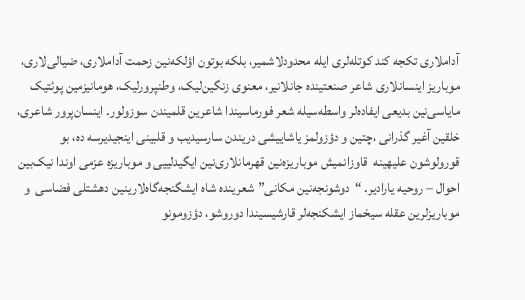آداملاری تکجه کند کوتله‌لری ایله محدودلاشمیر، بلکه بوتون اؤلکه‌نین زحمت آداملاری، ضیالی‌لاری، موباریز اینسانلاری شاعر صنعتینده جانلانیر، معنوی زنگین‌لیک، ‌وطنپرورلیک، ‌هومانیزمین پوئتیک مایاسی‌نین بدیعی ایفاده‌لر واسطه‌سیله شعر فورماسیندا شاعرین قلمیندن سوزولور. اینسان‌پرور شاعری، خلقین آغیر گذرانی ،چتین و دؤزولمز یاشاییشی دریندن سارسیدیب و قلبینی اینجیدیرسه ده، بو قورولوشون علیهینه  قاوزانمیش موباریزه‌نین قهرمانلاری‌نین ایگیدلییی و موباریزه عزمی اوندا نیک‌بین احوال – روحیه یارادیر. “دوشونجه‌نین مکانی” شعرینده شاه ایشگنجه‌گاه‌لارینین دهشتلی فضاسی  و موباریزلرین عقله سیخماز ایشکنجه‌لر قارشیسیندا دوروشو، دؤزومونو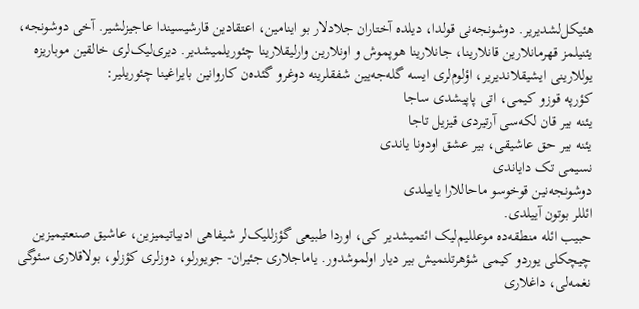هئیکل‌لشدیریر. دوشونجه‌نی قولدا، دیلده آختاران جلادلار بو اینامین، اعتقادین قارشیسیندا عاجیزلشیر. آخی دوشونجه، یئنیلمز قهرمانلارین قانلارینا، جانلارینا هوپموش و اونلارین وارلیقلارینا چئوریلمیشدیر. دیری‌لیک‌لری خالقین موباریزه یوللارینی ایشیقلاندیریر، ‌اؤلوم‌لری ایسه گله‌جه‌یین شفقلرینه دوغرو گئده‌ن کاروانین بایراغینا چئوریلیر:
کؤرپه قوزو کیمی، اتی پاپیشدی ساجا
یئنه بیر قان لکه‌سی آرتیردی قیزیل تاجا
یئنه بیر حق عاشیقی، بیر عشق اودونا یاندی
نسیمی تک دایاندی
دوشونجه‌نین قوخوسو ماحاللارا یاییلدی
ائللر بوتون آییلدی.
حبیب ائله منطقه‌ده موعللیم‌لیک ائتمیشدیر کی، اوردا طبیعی گؤزللیک‌لر شیفاهی ادبیاتیمیزین، عاشیق صنعتیمیزین چیچکلی یوردو کیمی شؤهرتلنمیش بیر دیار اولموشدور. یاماجلاری جئیران- جویورلو، دوزلری کؤزلو، بولاقلاری سئوگی نغمه‌لی، داغلاری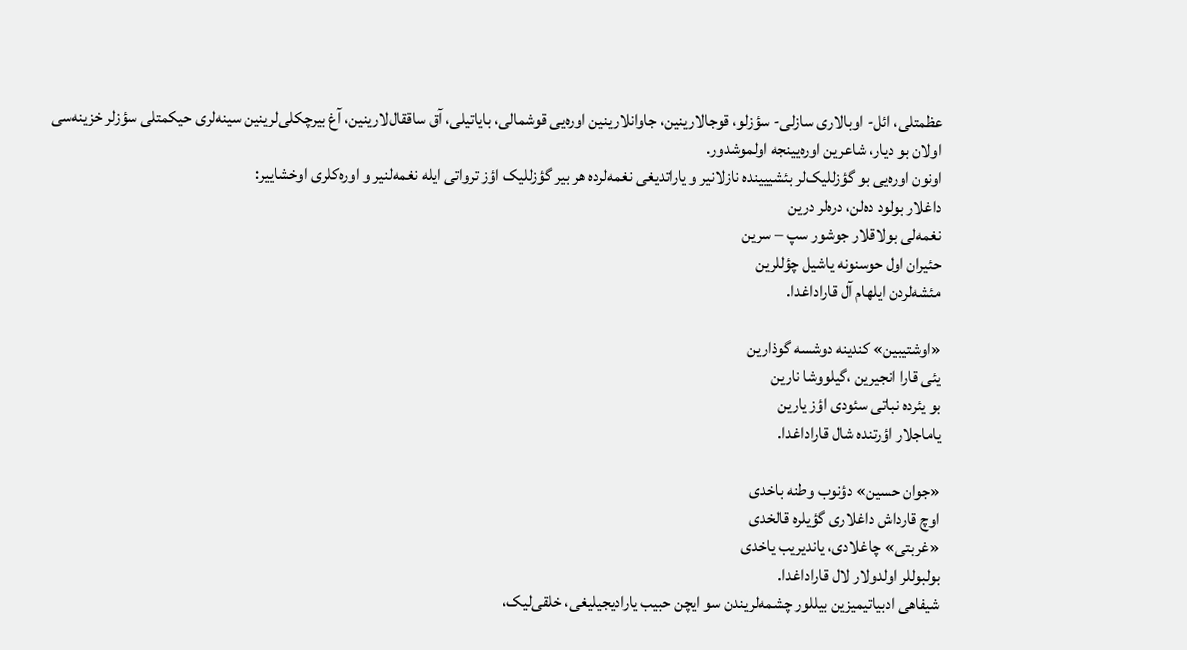عظمتلی، ائل- اوبالاری سازلی- سؤزلو، قوجالارینین، جاوانلارینین اوره‌یی قوشمالی، بایاتیلی، آق ساققال‌لارینین، آغ بیرچکلی‌لرینین سینه‌لری حیکمتلی سؤزلر خزینه‌سی اولان بو دیار، شاعرین اوره‌یینجه اولموشدور.
اونون اوره‌یی بو گؤزللیک‌لر بئشییینده نازلانیر و یاراتدیغی نغمه‌لرده هر بیر گؤزللیک اؤز ترواتی ایله نغمه‌لنیر و اوره‌کلری اوخشاییر:
داغلار بولود ده‌لن، دره‌لر درین
نغمه‌لی بولاقلار جوشور سپ – سرین
حئیران اول حوسنونه یاشیل چؤللرین
مئشه‌لردن ایلهام آل قاراداغدا.

«اوشتیبین» کندینه دوشسه گوذارین
یئی قارا انجیرین ،‌گیلووشا نارین
بو یئرده نباتی سئودی اؤز یارین
یاماجلار اؤرتنده شال قاراداغدا.

«جوان حسین» دؤنوب وطنه باخدی
اوچ قارداش داغلاری گؤیلره قالخدی
«غربتی» چاغلادی، یاندیریب یاخدی
بولبوللر اولدولار لال قاراداغدا.
شیفاهی ادبیاتیمیزین بیللور چشمه‌لریندن سو ایچن حبیب یارادیجیلیغی، خلقی‌لیک،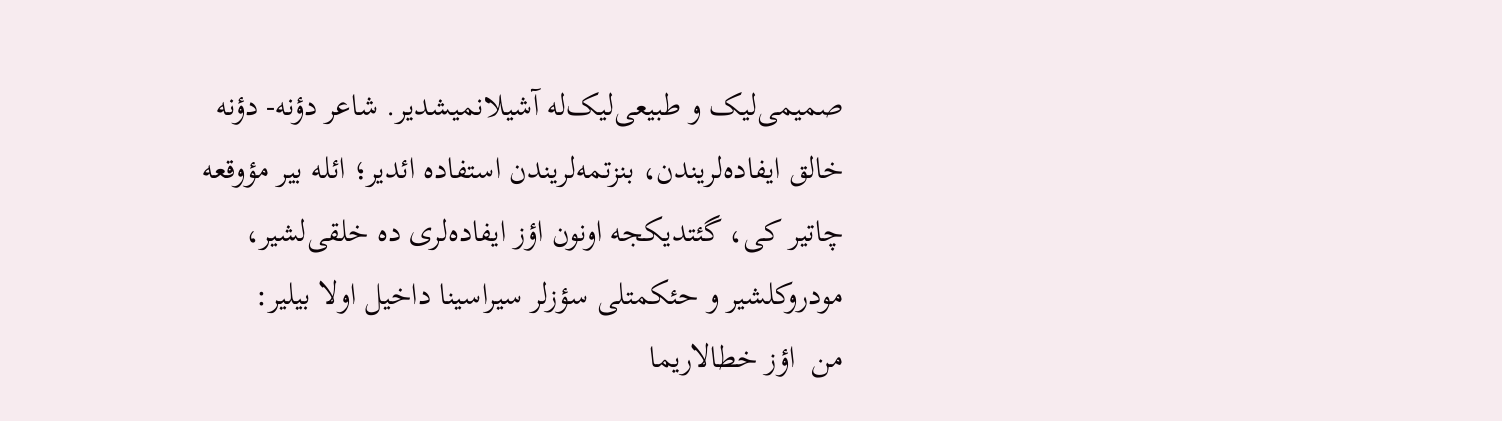صمیمی‌لیک و طبیعی‌لیک‌له آشیلانمیشدیر. شاعر دؤنه- دؤنه خالق ایفاده‌لریندن، بنزتمه‌لریندن استفاده ائدیر؛ ائله بیر مؤوقعه چاتیر کی، گئتدیکجه اونون اؤز ایفاده‌لری ده خلقی‌لشیر، مودروکلشیر و حئکمتلی سؤزلر سیراسینا داخیل اولا بیلیر:
من  اؤز خطالاریما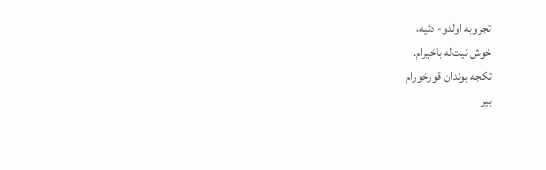تجروبه اولدو- دئیه،
خوش نیت‌له باخیرام.
تکجه بوندان قورخورام
بیر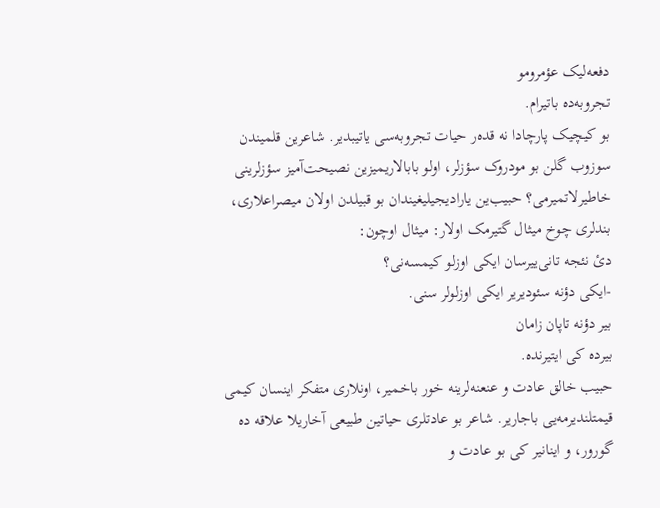دفعه‌لیک عؤمرومو
تجروبه‌ده باتیرام.
بو کیچیک پارچادا نه قده‌ر حیات تجروبه‌سی یاتیبدیر. شاعرین قلمیندن سوزوب گلن بو مودروک سؤزلر، اولو بابالاریمیزین نصیحت‌آمیز سؤزلرینی خاطیرلاتمیرمی؟ حبیب‌ین یارادیجیلیغیندان بو قبیلدن اولان میصراعلاری، بندلری چوخ میثال گتیرمک اولار: میثال اوچون:
دئ نئجه تانی‌ییرسان ایکی اوزلو کیمسه‌نی؟
-ایکی دؤنه سئودیریر ایکی اوزلولر سنی.
بیر دؤنه تاپان زامان
بیرده کی ایتیرنده.
حبیب خالق عادت و عنعنه‌لرینه خور باخمیر، اونلاری متفکر اینسان کیمی قیمتلندیرمه‌یی باجاریر. شاعر بو عادتلری حیاتین طبیعی آخاریلا علاقه ده گورور، و اینانیر کی بو عادت و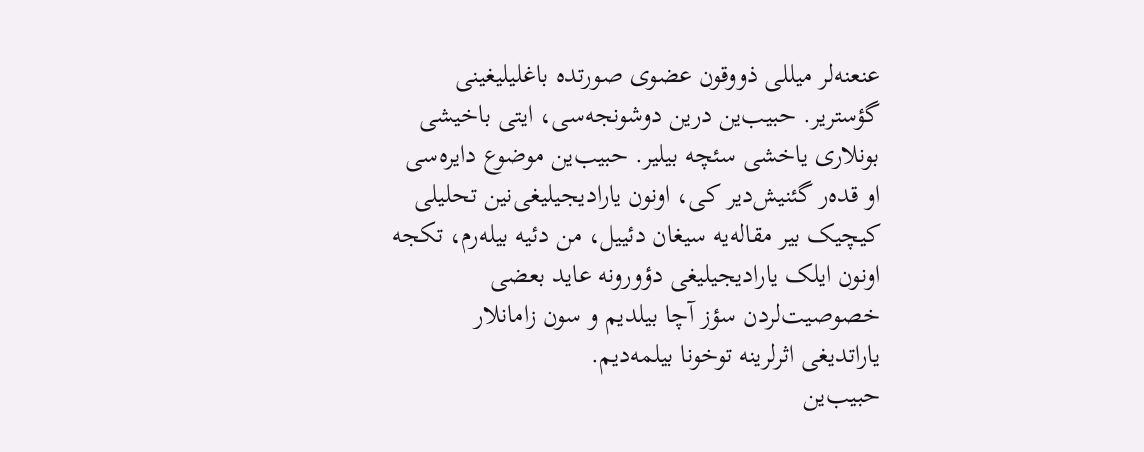عنعنه‌لر میللی ذووقون عضوی صورتده باغلیلیغینی گؤستریر. حبیب‌ین درین دوشونجه‌سی، ایتی باخیشی بونلاری یاخشی سئچه بیلیر. حبیب‌ین موضوع دایره‌سی او قده‌ر گئنیش‌دیر کی، ‌اونون یارادیجیلیغی‌نین تحلیلی کیچیک بیر مقاله‌یه سیغان دئییل، من دئیه بیله‌رم، تکجه اونون ایلک یارادیجیلیغی دؤورونه عاید بعضی خصوصیت‌لردن سؤز آچا بیلدیم و سون زامانلار یاراتدیغی اثرلرینه توخونا بیلمه‌دیم.
حبیب‌ین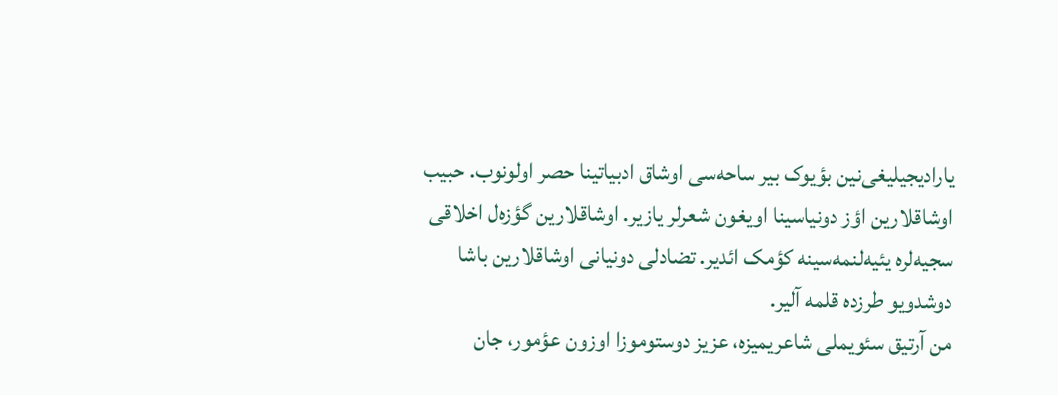یارادیجیلیغی‌نین بؤیوک بیر ساحه‌سی اوشاق ادبیاتینا حصر اولونوب. حبیب اوشاقلارین اؤز دونیاسینا اویغون شعرلر یازیر. اوشاقلارین گؤزه‌ل اخلاقی سجیه‌لره یئیه‌لنمه‌سینه کؤمک ائدیر. تضادلی دونیانی اوشاقلارین باشا دوشدویو طرزده قلمه آلیر.
من آرتیق سئویملی شاعریمیزه، عزیز دوستوموزا اوزون عؤمور، جان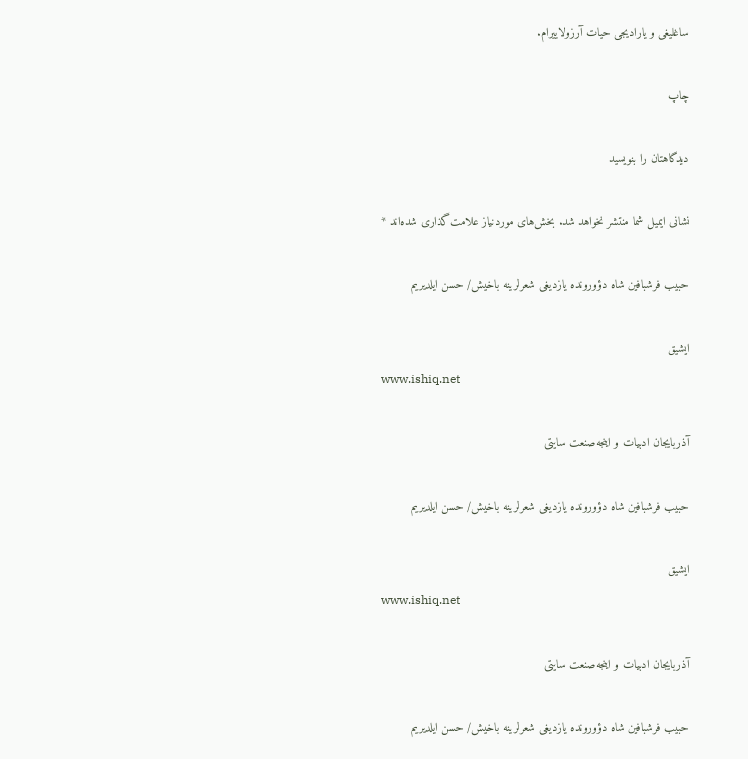ساغلیغی و یارادیجی حیات آرزولاییرام.

چاپ

دیدگاهتان را بنویسید

نشانی ایمیل شما منتشر نخواهد شد. بخش‌های موردنیاز علامت‌گذاری شده‌اند *

حبیب فرشبافین شاه دؤورونده یازدیغی شعرلرینه باخیش/ حسن ایلدیریم

ایشیق
www.ishiq.net

آذربایجان ادبیات و اینجه‌صنعت سایتی

حبیب فرشبافین شاه دؤورونده یازدیغی شعرلرینه باخیش/ حسن ایلدیریم

ایشیق
www.ishiq.net

آذربایجان ادبیات و اینجه‌صنعت سایتی

حبیب فرشبافین شاه دؤورونده یازدیغی شعرلرینه باخیش/ حسن ایلدیریم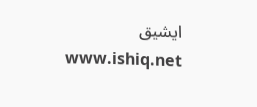ایشیق
www.ishiq.net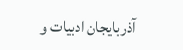آذربایجان ادبیات و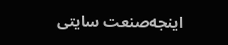اینجه‌صنعت سایتی